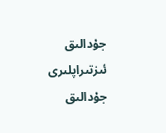جۇدالىق ئىزتىراپلىرى
جۇدالىق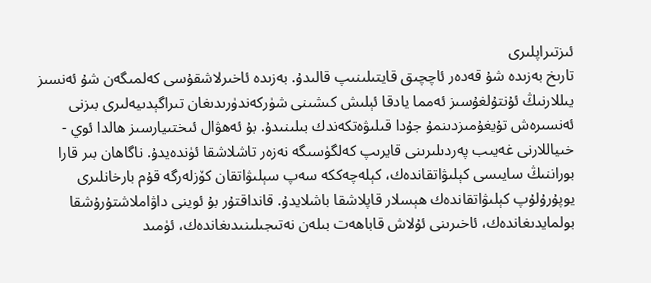ئىزتىراپلىرى
تارىخ بەزىدە شۇ قەدەر ئاچچىق قايتىلىنىپ قالىدۇ. بەزىدە ئاخىرلاشقۇسى كەلمىگەن شۇ ئەنسىز يىللارنىڭ ئۇنتۇلغۇسىز ئەمما يادقا ئېلىش كىشىنى شۈركەندۈرىدىغان تىراگېدىيەلىرى بىزنى ئەنسىرەش تۇيغۇمىزدىنمۇ جۇدا قىلىۋەتكەندك بىلىنىدۇ. بۇ ئەھۋال ئىختىيارسىز ھالدا ئوي - خىياللارنى غەيىب پەردىلىرىنى قايرىپ كەلگۈسىگە نەزەر تاشلاشقا ئۈندەيدۇ. ناگاھان بىر قارا بوراننىڭ سايىسى كېلىۋاتقاندەك، كېلەچەككە سەپ سېلىۋاتقان كۆزلەرگە قۇم بارخانلىرى يوپۇرۇلۇپ كېلىۋاتقاندەك ھېسلار قاپلاشقا باشلايدۇ. قانداقتۇر بۇ ئوينى داۋاملاشتۇرۇشقا بولمايدىغاندەك، ئاخىرىنى ئۇلاش قاباھەت بىلەن نەتىجىلىنىدىغاندەك، ئۈمىد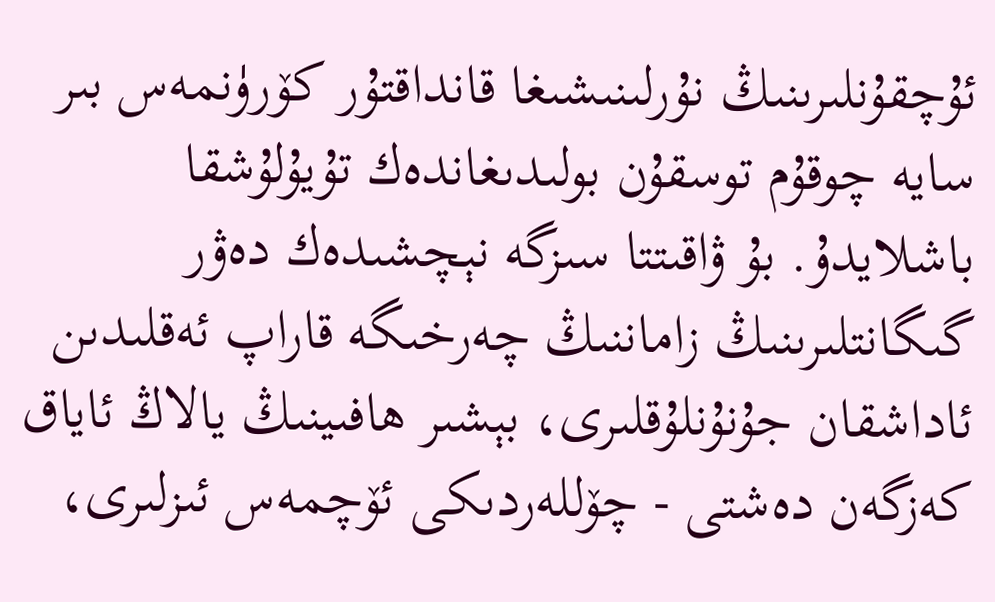ئۇچقۇنلىرىنىڭ نۇرلىنىشىغا قانداقتۇر كۆرۈنمەس بىر سايە چوقۇم توسقۇن بولىدىغاندەك تۇيۇلۇشقا باشلايدۇ. بۇ ۋاقىتتا سىزگە نېچشىدەك دەۋر گىگانتلىرىنىڭ زاماننىڭ چەرخىگە قاراپ ئەقلىدىن ئاداشقان جۇنۇنلۇقلىرى، بېشىر ھافىينىڭ يالاڭ ئاياق كەزگەن دەشتى - چۆللەردىكى ئۆچمەس ئىزلىرى،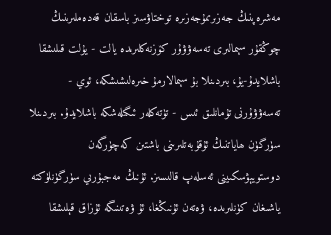مەشرەپنىڭ جەزىرىمۇجەزىرە توختاۋسىز باسقان قەدەملىرىنىڭ چوڭقۇر سېمالىرى تەسەۋۋۇر كۆزنەكلىرىدە يالت - يۇلت قىلىشقا باشلايدۇ-يۇ، بىردىنلا بۇ سېمالارمۇ خىرەلىشىشكە، ئوي - تەسەۋۋۇرنى تۇمانلىق ئىس - تۈتەكلەر ئىگىلەشكە باشلايدۇ. بىردىنلا سۈرگۈن ھاياتنىڭ ئۇقۇبەتلىرىنى باشتىن كەچۈرگەن دوستويېۋسكىينى ئەسلەپ قالىسىز. ئۇنىڭ مەجبۇرىي سۈرگۈنلۈكتە ياشىغان كۈنلىرىدە، ۋەتەن ئۇنىڭغا، ئۇ ۋەتىنىگە ئۇزاق قېلىشقا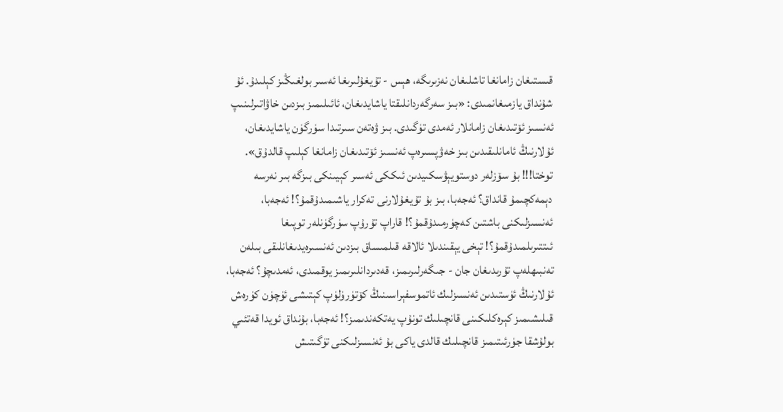قىستىغان زامانغا تاشلىغان نەزىرىگە، ھېس - تۇيغۇلىرىغا ئەسىر بولغىڭىز كېلىدۇ. ئۇ شۇنداق يازمىغانمىدى: «بىز سەرگەردانلىقتا ياشايدىغان، ئائىلىمىز بىزدىن خاۋاتىرلىنىپ ئەنسىز ئۆتىدىغان زامانلار ئەمدى تۈگىدى. بىز ۋەتەن سىرتىدا سۈرگۈن ياشايدىغان، ئۇلارنىڭ ئامانلىقىدىن بىز خەۋپسىرەپ ئەنسىز ئۆتىدىغان زامانغا كېلىپ قالدۇق».
توختا!!! بۇ سۆزلەر دوستويېۋسكىيدىن ئىككى ئەسىر كېيىنكى بىزگە بىر نەرسە دېمەكچىمۇ قانداق؟ ئەجەبا، بىز بۇ تۇيغۇلارنى تەكرار ياشىمىدۇقمۇ؟! ئەجەبا، ئەنسىزلىكنى باشتىن كەچۈرمىدۇقمۇ؟! قاراپ تۇرۇپ سۈرگۈنلەر توپىغا ئىتتىرىلمىدۇقمۇ؟! تېخى يېقىندىلا ئالاقە قىلمىساق بىزدىن ئەنسىرەيدىغانلىقى بىلەن تەنبىھلەپ تۇرىدىغان جان - جىگەرلىرىمىز، قەدىردانلىرىمىز يوقمىدى، ئەمدىچۇ؟ ئەجەبا، ئۇلارنىڭ ئۈستىدىن ئەنسىزلىك ئاتموسفېراسىنىڭ كۆتۈرۈلۈپ كېتىشى ئۈچۈن كۈرەش قىلىشىمىز كېرەكلىكىنى قانچىلىك تونۇپ يەتكەندىمىز؟! ئەجەبا، بۇنداق ئويدا قەتئىي بولۇشقا جۈرئىتىمىز قانچىلىك قالدى ياكى بۇ ئەنسىزلىكنى تۈگىتىش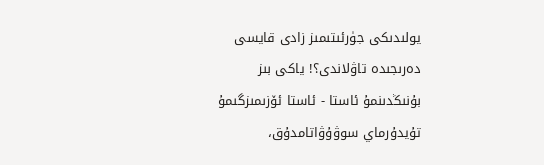يولىدىكى جۈرئىتىمىز زادى قايسى دەرىجىدە تاۋلاندى؟! ياكى بىز بۇنىڭدىنمۇ ئاستا - ئاستا ئۆزىمىزگىمۇ تۇيدۇرماي سوۋۇۋاتامدۇق،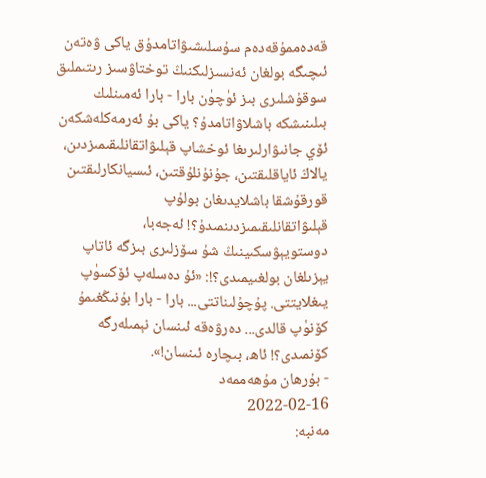قەدەممۇقەدەم سۇسلىشىۋاتامدۇق ياكى ۋەتەن ئىچىگە بولغان ئەنسىزلىكنىڭ توختاۋسىز رىتىملىق سوقۇشلىرى بىز ئۈچۈن بارا - بارا ئەمىنلىك بىلىنىشكە باشلاۋاتامدۇ؟ ياكى بۇ ئەرمەكلەشكەن ئۆي جانىۋارلىرىغا ئوخشاپ قېلىۋاتقانلىقىمىزدىن، يالاڭ ئاياقلىقتىن، جۇنۇنلۇقتىن، ئىسيانكارلىقتىن قورقۇشقا باشلايدىغان بولۇپ قېلىۋاتقانلىقىمىزدىنمىدۇ؟! ئەجەبا، دوستويېۋسكىينىڭ شۇ سۆزلىرى بىزگە ئاتاپ يېزىلغان بولغىيمىدى؟!: «ئۇ دەسلەپ ئۆكسۈپ يىغلايتتى. پۇچۇلىناتتى... بارا - بارا بۇنىڭغىمۇ كۆنۈپ قالدى... دەرۋەقە ئىنسان نېمىلەرگە كۆنمىدى؟! ئاھ، بىچارە ئىنسان!».
- بۇرھان مۇھەممەد
2022-02-16
مەنبە: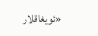«ئويغاقلار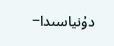دۇنياسىدا−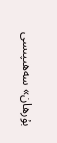بۇرھان» سەھىپىسى